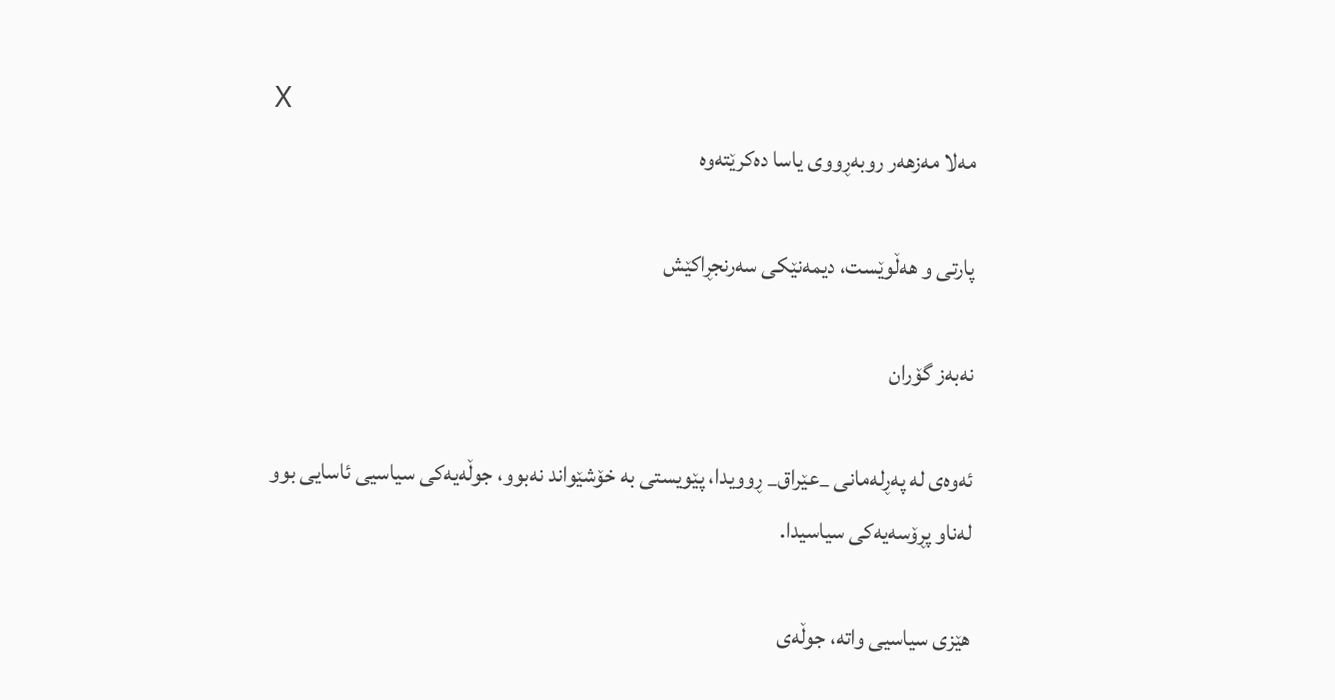X
مەلا مەزھەر روبەڕووی یاسا دەکرێتەوە

پارتی و هەڵوێست، دیمەنێکی سەرنجڕاکێش

نەبەز گۆران

ئەوەی لە پەڕلەمانی _عێراق_ ڕوویدا، پێویستی بە خۆشێواند نەبوو، جوڵەیەکی سیاسیی ئاسایی بوو لەناو پڕۆسەیەکی سیاسیدا.

ھێزی سیاسیی واتە، جوڵەی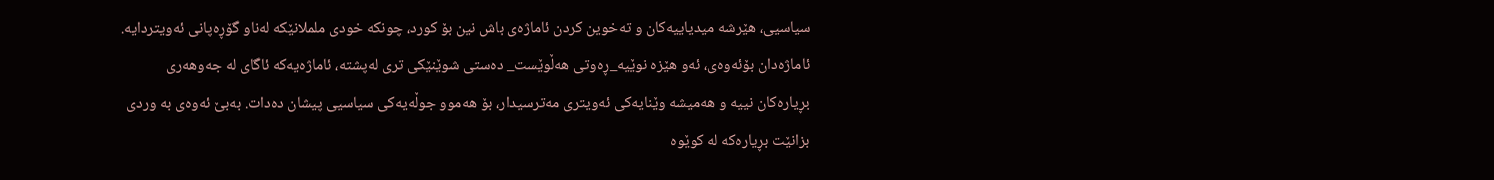سیاسیی، ھێرشە میدیاییەکان و تەخوین کردن ئاماژەی باش نین بۆ کورد، چونکە خودی ململانێکە لەناو گۆڕەپانی ئەویتردایە. ئاماژەدان بۆئەوەی، ئەو ھێزە نوێیە_ڕەوتی ھەڵوێست_ دەستی شوێنێکی تری لەپشتە، ئاماژەیەکە ئاگای لە جەوھەری بڕیارەکان نییە و ھەمیشە وێنایەکی ئەویتری مەترسیدار، بۆ ھەموو جوڵەیەکی سیاسیی پیشان دەدات. بەبێ ئەوەی بە وردی بزانێت بڕیارەکە لە کوێوە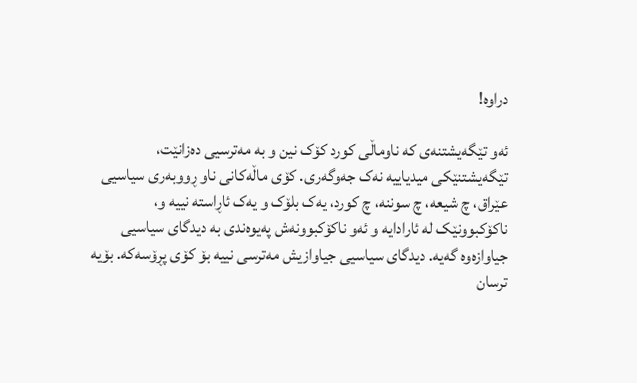دراوە!

ئەو تێگەیشتنەی کە ناوماڵی کورد کۆک نین و بە مەترسیی دەزانێت، تێگەیشتنێکی میدیاییە نەک جەوگەری. کۆی ماڵەکانی ناو ڕووبەری سیاسیی عێراق، چ شیعە، چ سوننە، چ کورد، یەک بلۆک و یەک ئاڕاستە نییە و، ناکۆکبوونێک لە ئارادایە و ئەو ناکۆکبوونەش پەیوەندی بە دیدگای سیاسیی جیاوازەوە گەیە. دیدگای سیاسیی جیاوازیش مەترسی نییە بۆ کۆی پڕۆسەکە. بۆیە ترسان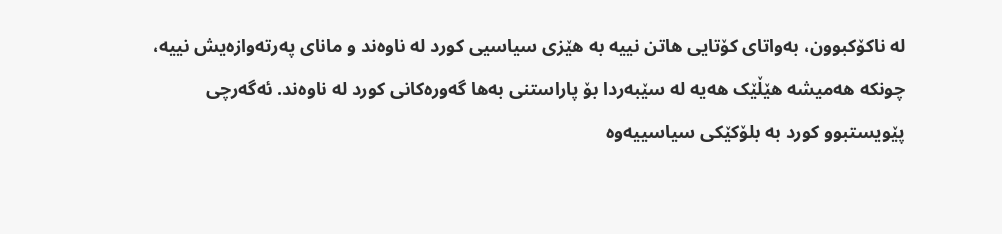لە ناکۆکبوون، بەواتای کۆتایی ھاتن نییە بە ھێزی سیاسیی کورد لە ناوەند و مانای پەرتەوازەیش نییە، چونکە ھەمیشە ھێڵێک ھەیە لە سێبەردا بۆ پاراستنی بەھا گەورەکانی کورد لە ناوەند. ئەگەرچی پێویستبوو کورد بە بلۆکێکی سیاسییەوە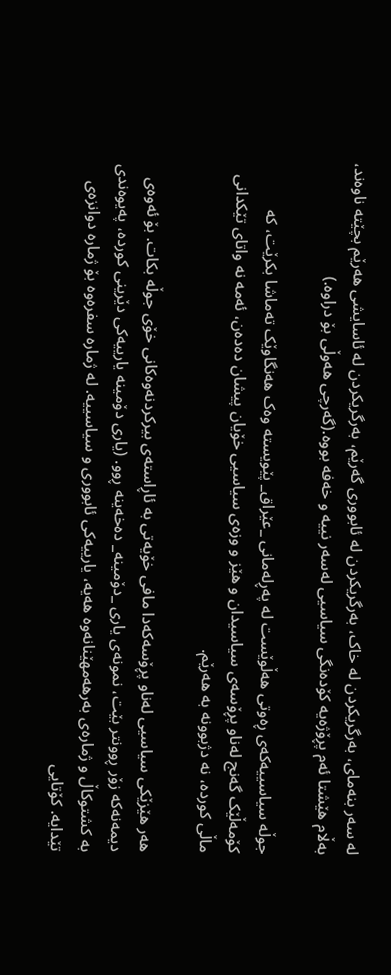لە سەر بنەمای، بەرگریکردن لە خاک، بەرگریکردن لە ئابووری گەرێم، بەرگریکردن لە ئاسایشی ھەرێم بچێتە ناوەند، بەڵام ھێشتا ئەم پڕۆژەیە کۆدەنگی سیاسیی لەسەر نییە و خەفە بووە.(گەرچی ھەوڵی بۆ دراوە.)

جوڵە سیاسییەکەی ڕەوتی ھەڵوێست لە پەڕلەمانی _عێراق_ پێویستە وەک ھەنگاوێک تەماشا بکرێت، کە کۆمەڵێک گەنج لەناو پڕۆسەی سیاسیدان و ھێز و وزەی سیاسیی خۆیان پیشان دەدەن، ئەمە نە واتای تێکدانی ماڵی کوردە، نە دژبوونە بە ھەرێم.

ھەر ھێزێکی سیاسیی لەناو پڕۆسەکەدا مافی خۆیەتی بە ئاڕاستەی بیرکردنەوەکانی خۆی جوڵە بکات. بۆ ئەوەی دیمەنەکە زۆر ڕوونتر بێت، نمونەی یاری _دۆمینە_ دەخەینە ڕوو. (یاری دۆمینە یارییەکی دێرینی کوردە، پەیوەندی بە کشتوکاڵ و ژمارەی بەرھەمھێنانەوە ھەیە، یارییەکی ئابووری و سیاسییە. لە ژمارە سفرەوە بۆ ژمارە دوانزەی تێدایە. کۆتایی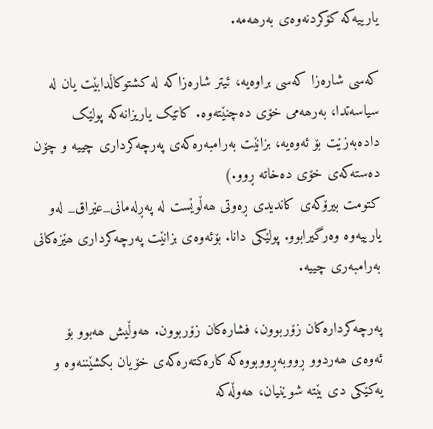یارییەکە کۆکردنەوەی بەرھەمە.

کەسی شارەزا کەسی براوەیە، ئیتر شارەزاکە لە کشتوکاڵدابێت یان لە سیاسەتدا، بەرھەمی خۆی دەچنێتەوە. کاتێک یاریزانەکە پولێک دادەبەزێت بۆ ئەوەیە، بزانێت بەرامبەرەکەی پەرچەکرداری چییە و چۆن دەستەکەی خۆی دەخاتە ڕوو.)
کتومت بیرۆکەی کاندیدی ڕەوتی ھەڵوێست لە پەڕلەمانی_عێراق_ لەو یارییەوە وەرگیرابوو. پولێکی دانا. بۆئەوەی بزانێت پەرچەکرداری ھێزەکانی بەرامبەری چییە.

پەرچەکردارەکان زۆربوون، فشارەکان زۆربوون. ھەوڵیش ھەبوو بۆ ئەوەی ھەردوو ڕووبەڕووبووەکە کارەکتەرەکەی خۆیان بکشێننەوە و یەکێکی دی بێتە شوێنیان، ھەوڵەکە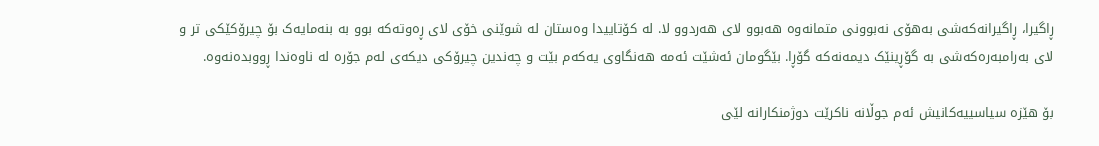ڕاگیرا، ڕاگیرانەکەشی بەھۆی نەبوونی متمانەوە ھەبوو لای ھەردوو لا. لە کۆتاییدا وەستان لە شوێنی خۆی لای ڕەوتەکە بوو بە بنەمایەک بۆ چیرۆکێکی تر و لای بەرامبەرەکەشی بە گۆڕینێک دیمەنەکە گۆڕا. بێگومان ئەشێت ئەمە ھەنگاوی یەکەم بێت و چەندین چیرۆکی دیکەی لەم جۆرە لە ناوەندا ڕووبدەنەوە.

بۆ ھێزە سیاسییەکانیش ئەم جوڵانە ناکرێت دوژمنکارانە لێی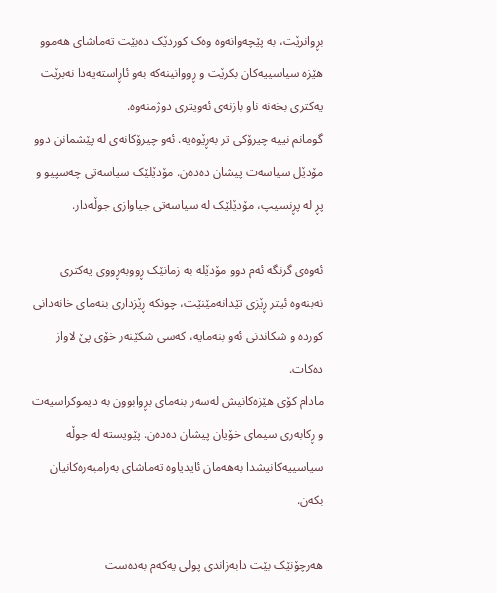بڕوانرێت، بە پێچەوانەوە وەک کوردێک دەبێت تەماشای ھەموو ھێزە سیاسییەکان بکرێت و ڕووانینەکە بەو ئاڕاستەیەدا نەبرێت یەکتری بخەنە ناو بازنەی ئەویتری دوژمنەوە.
گومانم نییە چیرۆکی تر بەڕێوەیە. ئەو چیرۆکانەی لە پێشمانن دوو مۆدێل سیاسەت پیشان دەدەن. مۆدێلێک سیاسەتی چەسپیو و پڕ لە پڕنسیپ، مۆدێلێک لە سیاسەتی جیاوازی جوڵەدار.

ئەوەی گرنگە ئەم دوو مۆدێلە بە زمانێک ڕووبەڕووی یەکتری نەبنەوە ئیتر ڕێزی تێدانەمێنێت، چونکە ڕێزداری بنەمای خانەدانی کوردە و شکاندنی ئەو بنەمایە، کەسی شکێنەر خۆی پێ لاواز دەکات.
مادام کۆی ھێزەکانیش لەسەر بنەمای بڕوابوون بە دیموکراسیەت و ڕکابەری سیمای خۆیان پیشان دەدەن. پێویستە لە جوڵە سیاسییەکانیشدا بەھەمان ئایدیاوە تەماشای بەرامبەرەکانیان بکەن.

ھەرچۆنێک بێت دابەزاندی پولی یەکەم بەدەست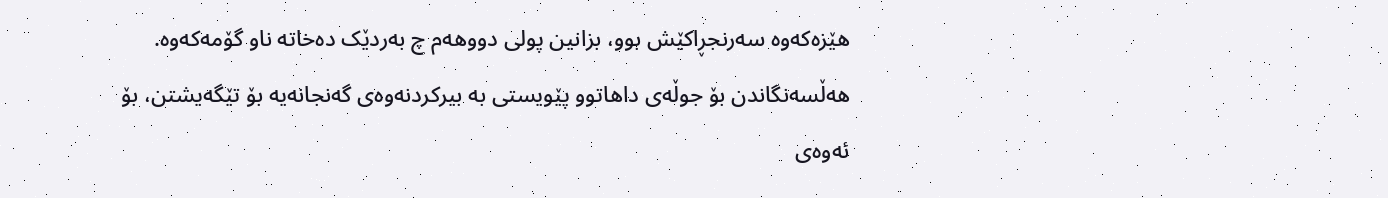ھێزەکەوە سەرنجڕاکێش بوو، بزانین پولی دووھەم چ بەردێک دەخاتە ناو گۆمەکەوە. ھەڵسەنگاندن بۆ جوڵەی داھاتوو پێویستی بە بیرکردنەوەی گەنجانەیە بۆ تێگەیشتن، بۆ ئەوەی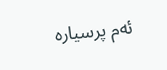ئەم پرسیارە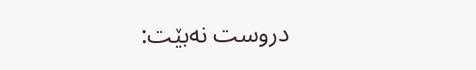دروست نەبێت: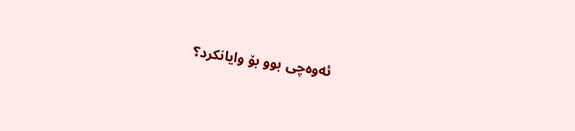ئەوەچی بوو بۆ وایانکرد؟